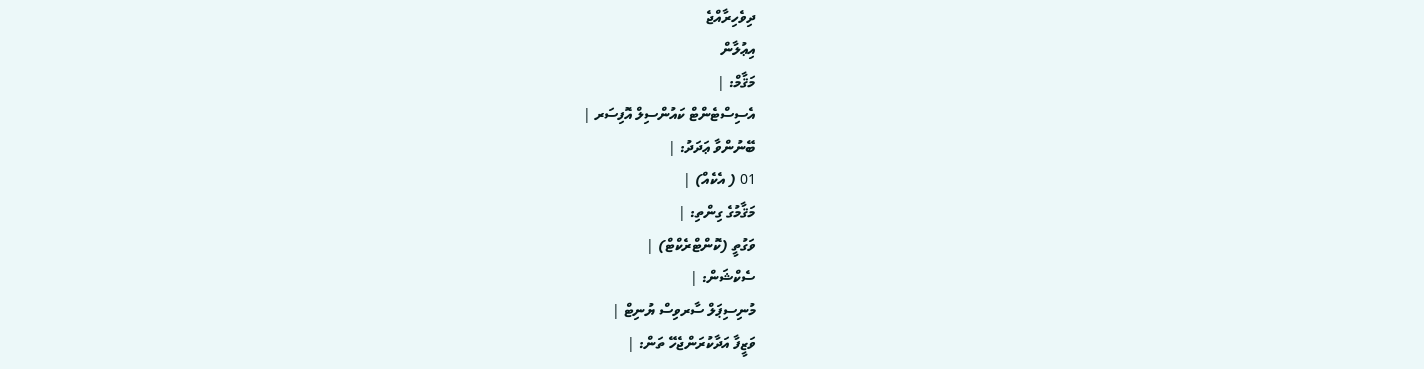ދިވެހިރާއްޖެ
އިޢުލާން
މަޤާމް: |
އެސިސްޓެންޓް ކައުންސިލް އޮފިސަރ |
ބޭނުންވާ ޢަދަދު: |
01 ( އެކެއް) |
މަޤާމުގެ ގިންތި: |
ވަގުތީ (ކޮންޓްރެކްޓް) |
ސެކްޝަން: |
މުނިސިޕަލް ސާރވިސް ޔުނިޓް |
ވަޒީފާ އަދާކުރަންޖެހޭ ތަން: |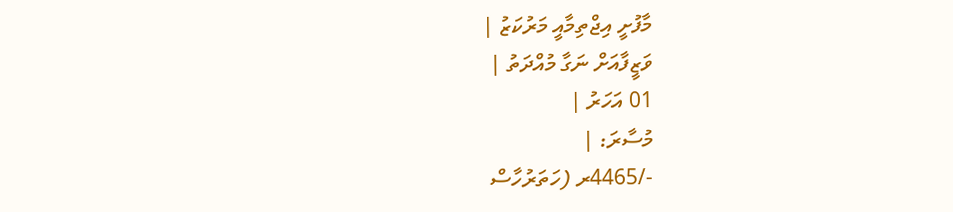މާފުށީ އިޖްތިމާއީ މަރުކަޒު |
ވަޒީފާއަށް ނަގާ މުއްދަތު |
01 އަހަރު |
މުސާރަ: |
-/4465ރ (ހަތަރުހާސް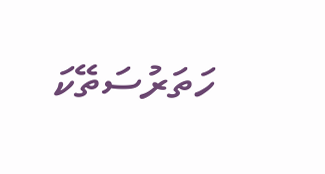ހަތަރުސަތޭކަ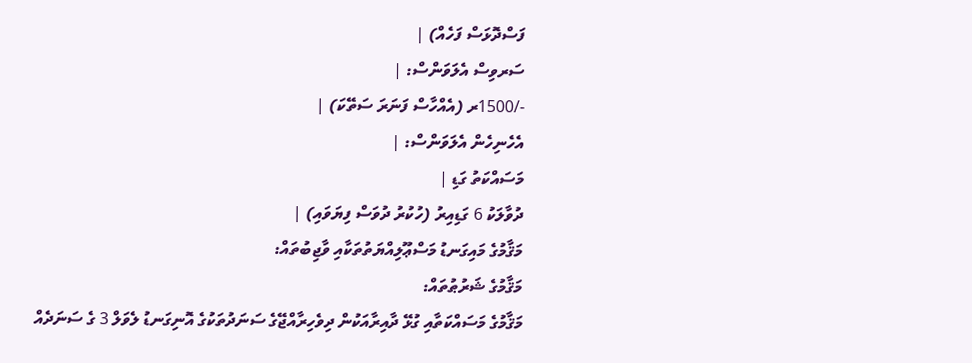ފަސްދޮޅަސް ފަހެއް) |
ސަރވިސް އެލަވަންސް: |
-/1500ރ (އެއްހާސް ފަނަރަ ސަތޭކަ) |
އެހެނިހެން އެލަވަންސް: |
މަސައްކަތު ގަޑި |
ދުވާލަކު 6 ގަޑިއިރު (ހުކުރު ދުވަސް ފިޔަވައި) |
މަޤާމުގެ މައިގަނޑު މަސްޢޫލިއްޔަތުތަކާއި ވާޖިބުތައް:
މަޤާމުގެ ޝަރުޠުތައް:
މަޤާމުގެ މަސައްކަތާއި ގުޅޭ ދާއިރާއަކުން ދިވެހިރާއްޖޭގެ ސަނަދުތަކުގެ އޮނިގަނޑު ލެވަލް 3 ގެ ސަނަދެއް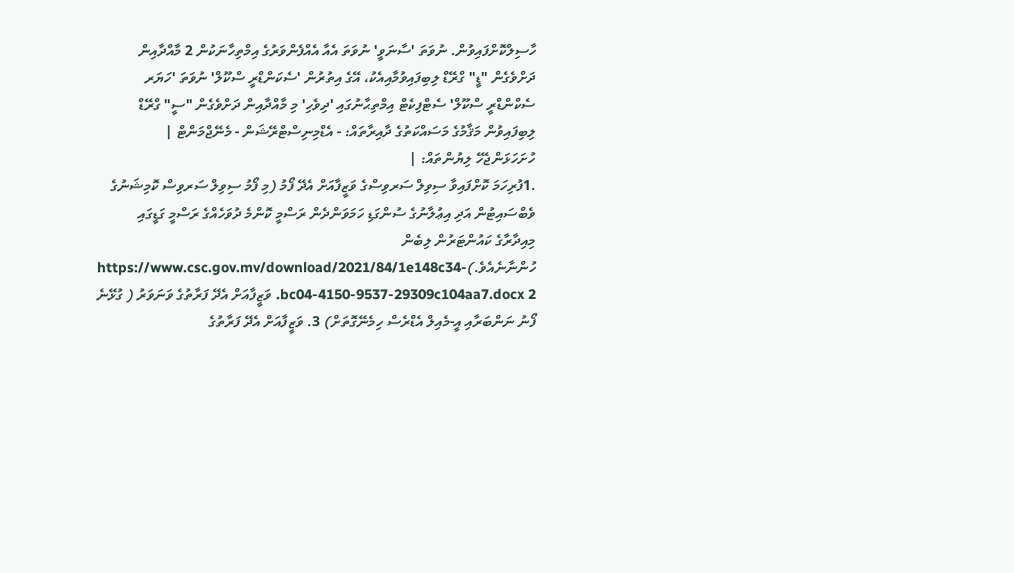ހާސިލްކޮށްފައިވުން. ނުވަތަ 'ސާނަވީ' ނުވަތަ އެއާ އެއްފެންވަރުގެ އިމްތިހާނަކުން 2 މާއްދާއިން ދަށްވެގެން "ޑީ" ގްރޭޑް ލިބިފައިވުމާއިއެކު، އޭގެ އިތުރުން 'ސެކަންޑްރީ ސްކޫލް' ނުވަތަ 'ހަޔަރ ސެކްންޑްރީ ސްކޫލް' ސެޓްފިކެޓް އިމްތިޙާނުގައި 'ދިވެހި' މި މާއްދާއިން ދަށްވެގެން "ސީ" ގްރޭޑް ލިބިފައިވުން މަޤާމުގެ މަސައްކަތުގެ ދާއިރާތައް: - އެޑްމިނިސްޓްރޭޝަން - މެނޭޖްމަންޓް |
ހުށަހަޅަންޖެހޭ ލިޔުންތައް: |
.1ފުރިހަމަ ކޮށްފައިވާ ސިވިލް ސަރވިސްގެ ވަޒީފާއަށް އެދޭ ފޯމު (މި ފޯމު ސިވިލް ސަރވިސް ކޮމިޝަނުގެ ވެބްސައިޓުން އަދި އިޢުލާނުގެ ސުންގަޑި ހަމަވަންދެން ރަސްމީ ކޮންމެ ދުވަހެއްގެ ރަސްމީ ގަޑީގައި މިއިދާރާގެ ކައުންޓަރުން ލިބެން ހުންނާނެއެވެ.)https://www.csc.gov.mv/download/2021/84/1e148c34-bc04-4150-9537-29309c104aa7.docx 2. ވަޒީފާއަށް އެދޭ ފަރާތުގެ ވަނަވަރު ( ގުޅޭނެ ފޯނު ނަންބަރާއި އީ-މެއިލް އެޑްރެސް ހިމެނޭގޮތަށް) 3. ވަޒީފާއަށް އެދޭ ފަރާތުގެ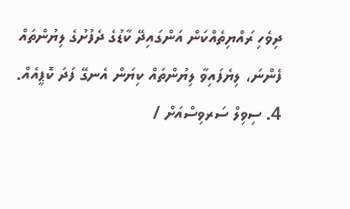ދިވެހި ރައްޔިތެއްކަން އަންގައިދޭ ކާޑުގެ ދެފުށުގެ ލިޔުންތައް ފެންނަ، ލިޔެފައިވާ ލިޔުންތައް ކިޔަން އެނގޭ ފަދަ ކޮޕީއެއް. 4. ސިވިލް ސަރވިސްއަށް /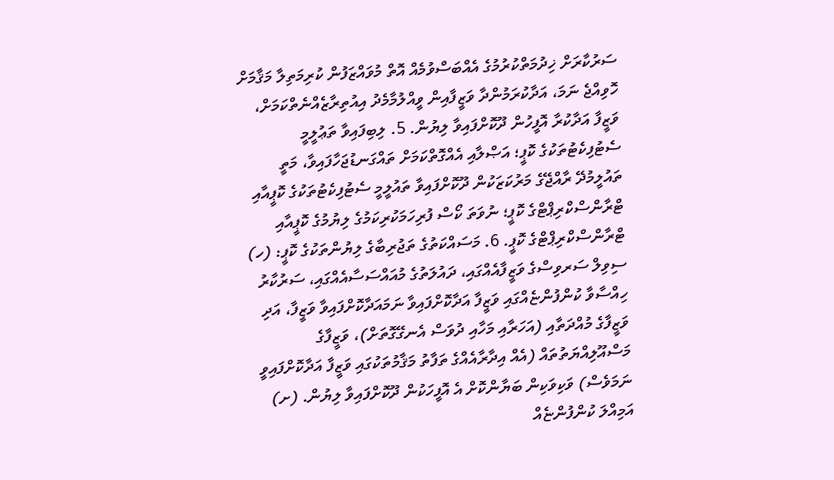ސަރުކާރަށް ޚިދުމަތްކުރުމުގެ އެއްބަސްވުމެއް އޮތް މުވައްޒަފުން ކުރިމަތިލާ މަޤާމަށް ހޮވިއްޖެ ނަމަ، އަދާކުރަމުންދާ ވަޒީފާއިން ވީއްލުމާމެދު އިއުތިރާޒެއްނެތްކަމަށް، ވަޒީފާ އަދާކުރާ އޮފީހުން ދޫކޮށްފައިވާ ލިޔުން. 5. ލިބިފައިވާ ތަޢުލީމީ ސެޓުފިކެޓުތަކުގެ ކޮޕީ؛ އަޞްލާއި އެއްގޮތްކަމަށް ތައްގަނޑުޖަހާފައިވާ، މަތީ ތައުލީމުދޭ ރާއްޖޭގެ މަރުކަޒަކުން ދޫކޮށްފައިވާ ތައުލީމީ ސެޓުފިކެޓުތަކުގެ ކޮޕީއާއި ޓްރާންސްކްރިޕްޓްގެ ކޮޕީ؛ ނުވަތަ ކޯސް ފުރިހަމަކުރިކަމުގެ ލިޔުމުގެ ކޮޕީއާއި ޓްރާންސްކްރިޕްޓްގެ ކޮޕީ. 6. މަސައްކަތުގެ ތަޖުރިބާގެ ލިޔުންތަކުގެ ކޮޕީ: (ހ) ސިވިލް ސަރވިސްގެ ވަޒީފާއެއްގައި، ދައުލަތުގެ މުއައްސަސާއެއްގައި، ސަރުކާރު ހިއްސާވާ ކުންފުންޏެއްގައި ވަޒީފާ އަދާކޮށްފައިވާ ނަމައަދާކޮށްފައިވާ ވަޒީފާ، އަދި ވަޒީފާގެ މުއްދަތާއި (އަހަރާއި މަހާއި ދުވަސް އެނގޭގޮތަށް)، ވަޒީފާގެ މަސްއޫލިއްޔަތުތައް (އެއް އިދާރާއެއްގެ ތަފާތު މަޤާމުތަކުގައި ވަޒީފާ އަދާކޮށްފައިވީ ނަމަވެސް) ވަކިވަކިން ބަޔާންކޮށް އެ އޮފީހަކުން ދޫކޮށްފައިވާ ލިޔުން. (ށ) އަމިއްލަ ކުންފުންޏެއް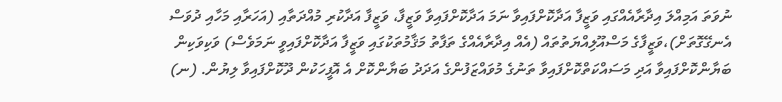ނުވަތަ އަމިއްލަ އިދާރާއެއްގައި ވަޒީފާ އަދާކޮށްފައިވާ ނަމަ އަދާކޮށްފައިވާ ވަޒީފާ، ވަޒީފާ އަދާކުރި މުއްދަތާއި (އަހަރާއި މަހާއި ދުވަސް އެނގޭގޮތަށް)،ވަޒީފާގެ މަސްއޫލިއްޔަތުތައް (އެއް އިދާރާއެއްގެ ތަފާތު މަޤާމުތަކުގައި ވަޒީފާ އަދާކޮށްފައިވީ ނަމަވެސް) ވަކިވަކިން ބަޔާންކޮށްފައިވާ އަދި މަސައްކަތްކޮށްފައިވާ ތަނުގެ މުވައްޒަފުންގެ އަދަދު ބަޔާންކޮށް އެ އޮފީހަކުން ދޫކޮށްފައިވާ ލިޔުން. (ނ)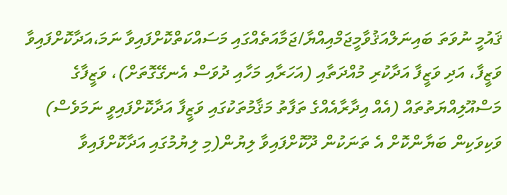ޤައުމީ ނުވަތަ ބައިނަލްއަޤުވާމީޖަމްއިއްޔާ/ޖަމާއަތެއްގައި މަސައްކަތްކޮށްފައިވާ ނަމަ،އަދާކޮށްފައިވާ ވަޒީފާ، އަދި ވަޒީފާ އަދާކުރި މުއްދަތާއި (އަހަރާއި މަހާއި ދުވަސް އެނގޭގޮތަށް)، ވަޒީފާގެ މަސްއޫލިއްޔަތުތައް (އެއް އިދާރާއެއްގެ ތަފާތު މަޤާމުތަކުގައި ވަޒީފާ އަދާކޮށްފައިވީ ނަމަވެސް) ވަކިވަކިން ބަޔާންކޮށް އެ ތަނަކުން ދޫކޮށްފައިވާ ލިޔުން(މި ލިޔުމުގައި އަދާކޮށްފައިވާ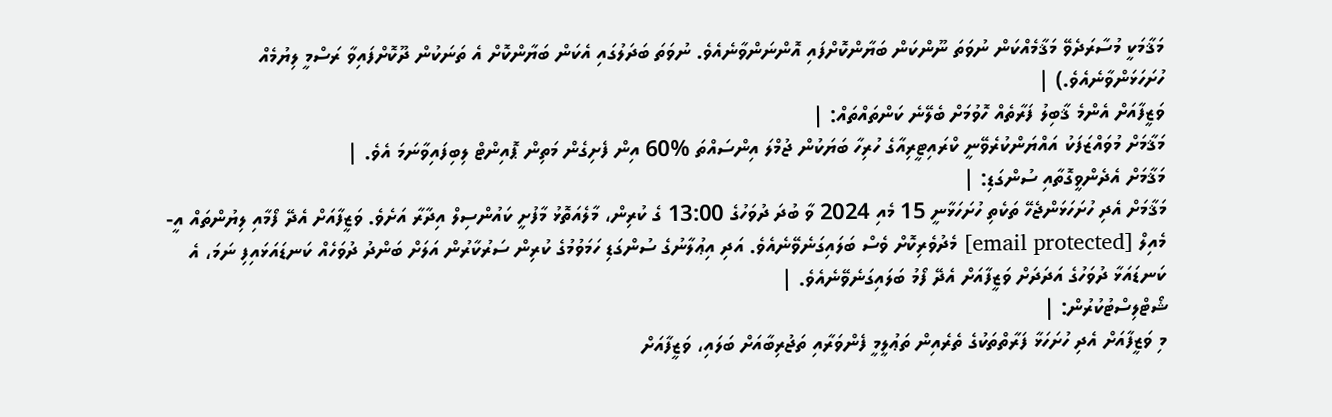މަޤާމަކީ މުސާރަދެވޭ މަޤާމެއްކަން ނުވަތަ ނޫންކަން ބަޔާންކޮށްފައި އޮންނަންވާނެއެވެ. ނުވަތަ ބަދަލުގައި އެކަން ބަޔާންކޮށް އެ ތަނަކުން ދޫކޮށްފައިވާ ރަސްމީ ލިޔުމެއް ހުށަހަޅަންވާނެއެވެ.) |
ވަޒީފާއަށް އެންމެ ޤާބިލު ފަރާތެއް ހޮވުމަށް ބެލޭނެ ކަންތައްތައް: |
މަޤާމަށް މުވައްޒަފަކު އައްޔަންކުރެވޭނީ ކްރައިޓީރިއާގެ ހުރިހާ ބަޔަކުން ޖުމްލަ އިންސައްތަ %60 އިން ފެށިގެން މަތިން ޕޮއިންޓް ލިބިފައިވާނަމަ އެވެ. |
މަޤާމަށް އެދެންވީގޮތާއި ސުންގަޑި: |
މަޤާމަށް އެދި ހުށަހަޅަންޖެހޭ ތަކެތި ހުށަހަޅާނީ 15 މެއި 2024 ވާ ބުދަ ދުވަހުގެ 13:00 ގެ ކުރިން، މާލެއަތޮޅު މާފުށީ ކައުންސިލް އިދާރާ އަށެވެ. ވަޒީފާއަށް އެދޭ ފޯމާއި ލިޔުންތައް އީ-މެއިލް [email protected] މެދުވެރިކޮށް ވެސް ބަލައިގަނެވޭނެއެވެ. އަދި އިޢުލާނުގެ ސުންގަޑި ހަމަވުމުގެ ކުރިން ސަރުކާރުން އަލަށް ބަންދު ދުވަހެއް ކަނޑައަޅައިފި ނަމަ، އެ ކަނޑައަޅާ ދުވަހުގެ އަދަދަށް ވަޒީފާއަށް އެދޭ ފޯމު ބަލައިގަނެވޭނެއެވެ. |
ޝޯޓްލިސްޓުކުރުން: |
މި ވަޒީފާއަށް އެދި ހުށަހަޅާ ފަރާތްތަކުގެ ތެރެއިން ތަޢުލީމީ ފެންވަރާއި ތަޖުރިބާއަށް ބަލައި، ވަޒީފާއަށް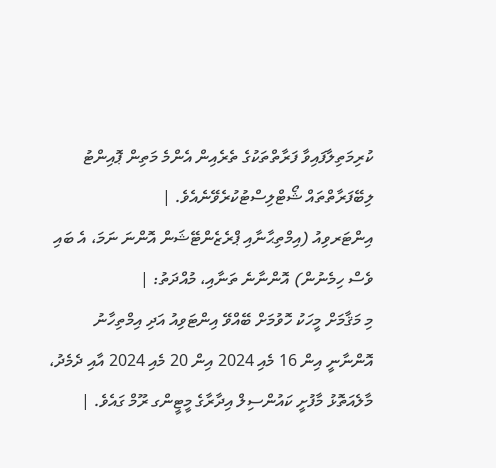ކުރިމަތިލާފައިވާ ފަރާތްތަކުގެ ތެރެއިން އެންމެ މަތިން ޕޮއިންޓު ލިބޭފަރާތްތައް ޝޯޓްލިސްޓުކުރެވޭނެއެވެ. |
އިންޓަރވިއު (އިމްތިޙާނާއި ޕްރެޒެންޓޭޝަން އޮންނަ ނަމަ، އެ ބައި ވެސް ހިމެނުން) އޮންނާނެ ތަނާއި، މުއްދަތު: |
މި މަޤާމަށް މީހަކު ހޮވުމަށް ބޭއްވޭ އިންޓަވިއު އަދި އިމްތިހާނު އޮންނާނީ އިން 16 މެއި 2024 އިން 20 މެއި 2024 އާއި ދެމެދު، މާލެއަތޮޅު މާފުށީ ކައުންސިލް އިދާރާގެ މީޓީންގ ރޫމް ގައެވެ. |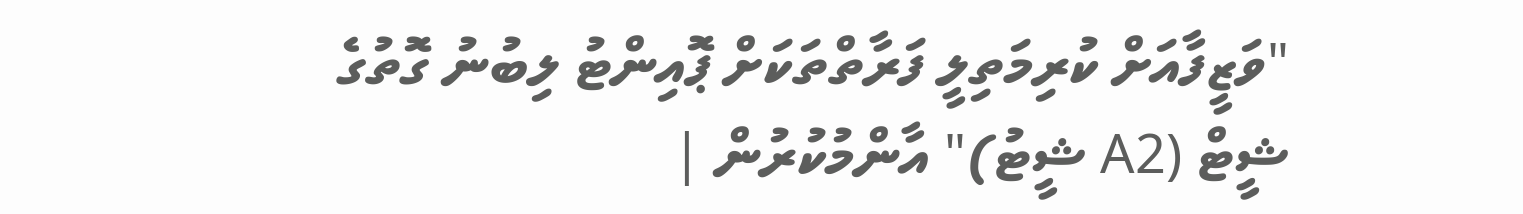"ވަޒީފާއަށް ކުރިމަތިލީ ފަރާތްތަކަށް ޕޮއިންޓު ލިބުނު ގޮތުގެ ޝީޓް (A2 ޝީޓު)" އާންމުކުރުން |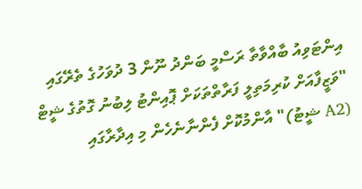އިންޓަވިއު ބާއްވާތާ ރަސްމީ ބަންދު ނޫން 3 ދުވަހުގެ ތެރޭގައި "ވަޒީފާއަށް ކުރިމަތިލީ ފަރާތްތަކަށް ޕޮއިންޓު ލިބުނު ގޮތުގެ ޝީޓް (A2 ޝީޓު)" އާންމުކޮށް ފެންނާނެހެން މި އިދާރާގައި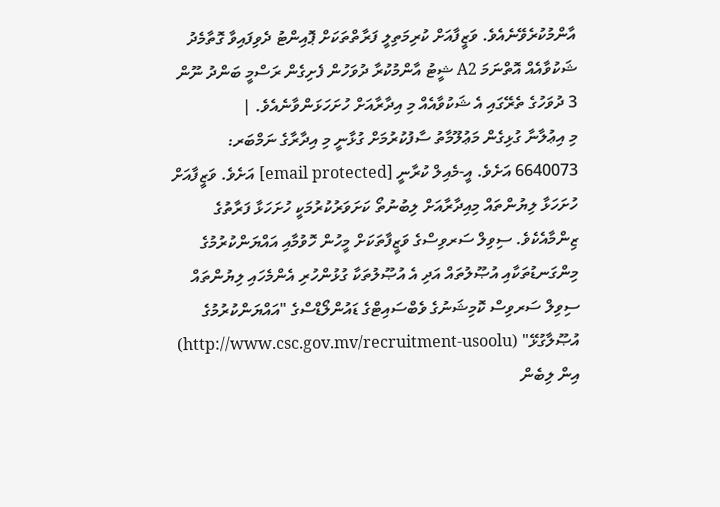އާންމުކުރެވޭނެއެވެ. ވަޒީފާއަށް ކުރިމަތިލީ ފަރާތްތަކަށް ޕޮއިންޓު ދެވިފައިވާ ގޮތާމެދު ޝަކުވާއެއް އޮތްނަމަ A2 ޝީޓު އާންމުކުރާ ދުވަހުން ފެށިގެން ރަސްމީ ބަންދު ނޫން 3 ދުވަހުގެ ތެރޭގައި އެ ޝަކުވާއެއް މި އިދާރާއަށް ހުށަހަޅަންވާނެއެވެ. |
މި އިޢުލާނާ ގުޅިގެން މަޢުލޫމާތު ސާފުކުރުމަށް ގުޅާނީ މި އިދާރާގެ ނަމްބަރ: 6640073 އަށެވެ. އީ-މެއިލް ކުރާނީ [email protected] އަށެވެ. ވަޒީފާއަށް ހުށަހަޅާ ލިޔުންތައް މިއިދާރާއަށް ލިބުނުތޯ ކަށަވަރުކުރުމަކީ ހުށަހަޅާ ފަރާތުގެ ޒިންމާއެކެވެ. ސިވިލް ސަރވިސްގެ ވަޒީފާތަކަށް މީހުން ހޮވުމާއި އައްޔަންކުރުމުގެ މިންގަނޑުތަކާއި އުޞޫލުތައް އަދި އެ އުޞޫލުތަކާ ގުޅުންހުރި އެންމެހައި ލިޔުންތައް ސިވިލް ސަރވިސް ކޮމިޝަނުގެ ވެބްސައިޓްގެ ޑައުންލޯޑްސްގެ "އައްޔަންކުރުމުގެ އުޞޫލާގުޅޭ" (http://www.csc.gov.mv/recruitment-usoolu) އިން ލިބެން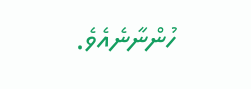ހުންނާނެއެވެ.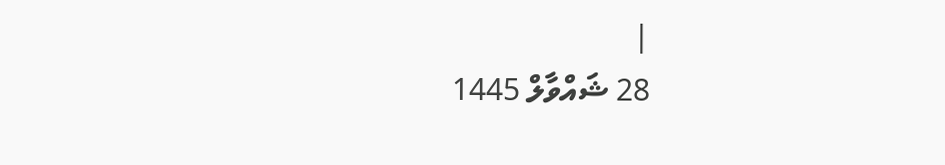|
28 ޝައްވާލް 1445